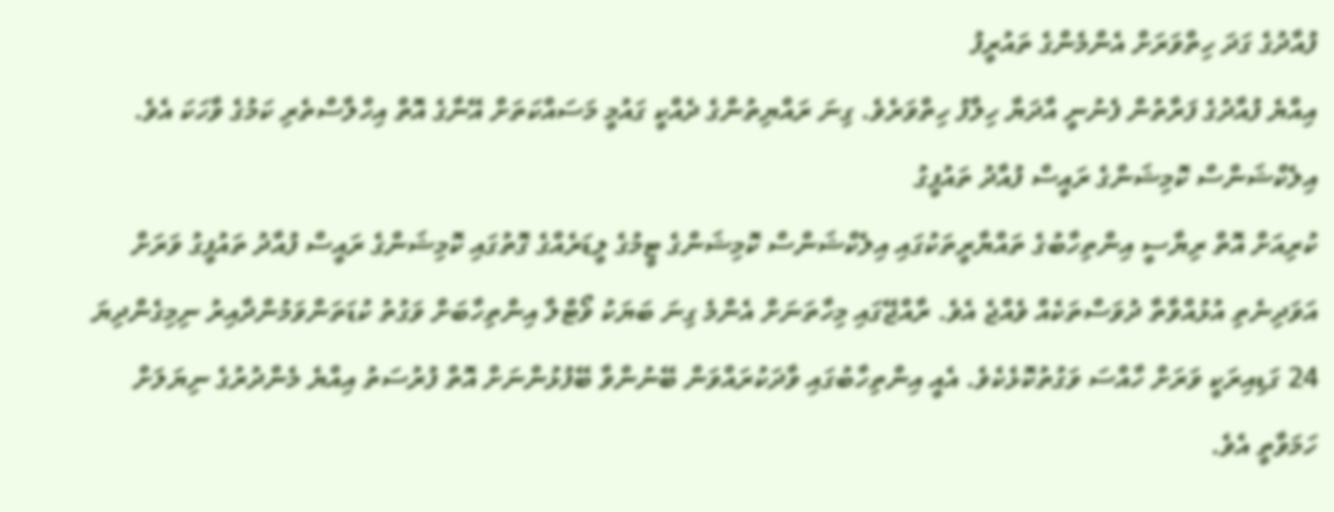ފުއާދުގެ ގަދަ ހިތްވަރަށް އެންމެންގެ ތައުރީފު
އިއްޔެ ފުއާދުގެ ފަރާތުން ފެނުނީ އާދަޔާ ހިލާފު ހިތްވަރެވެ. ގިނަ ރައްޔިތުންގެ ދެއްކީ ގައުމީ މަސައްކަތަށް އޭނާގެ އޮތް އިހްލާސްތެރި ކަމުގެ ވާހަކަ އެވެ.
އިލެކްޝަންސް ކޮމިޝަންގެ ރައީސް ފުއާދު ތައުފީގު
ކުރިއަށް އޮތް ރިޔާސީ އިންތިހާބުގެ ތައްޔާރީތަކުގައި އިލެކްޝަންސް ކޮމިޝަންގެ ޓީމުގެ ލީޑަރެއްގެ ގޮތުގައި ކޮމިޝަންގެ ރައީސް ފުއާދު ތައުފީގު ވަރަށް އަވަދިނެތި އުޅުއްވާތާ ދުވަސްތަކެއް ވެއްޖެ އެވެ. ރާއްޖޭގައި މިހާތަނަށް އެންމެ ގިނަ ބަޔަކު ވޯޓްލާ އިންތިހާބަށް ވަގުތު ކުޑަތަންވަމުންދާއިރު ނިމިގެންދިޔަ 24 ގަޑިއިރަކީ ވަރަށް ހާއްސަ ވަގުތުކޮޅެކެވެ. އެއީ އިންތިހާބުގައި ވާދަކުރައްވަން ބޭނުންވާ ބޭފުޅުންނަށް އޮތް ފުރުސަތު އިއްޔެ މެންދުރުގެ ނިޔަލަށް ހަމަވާތީ އެވެ.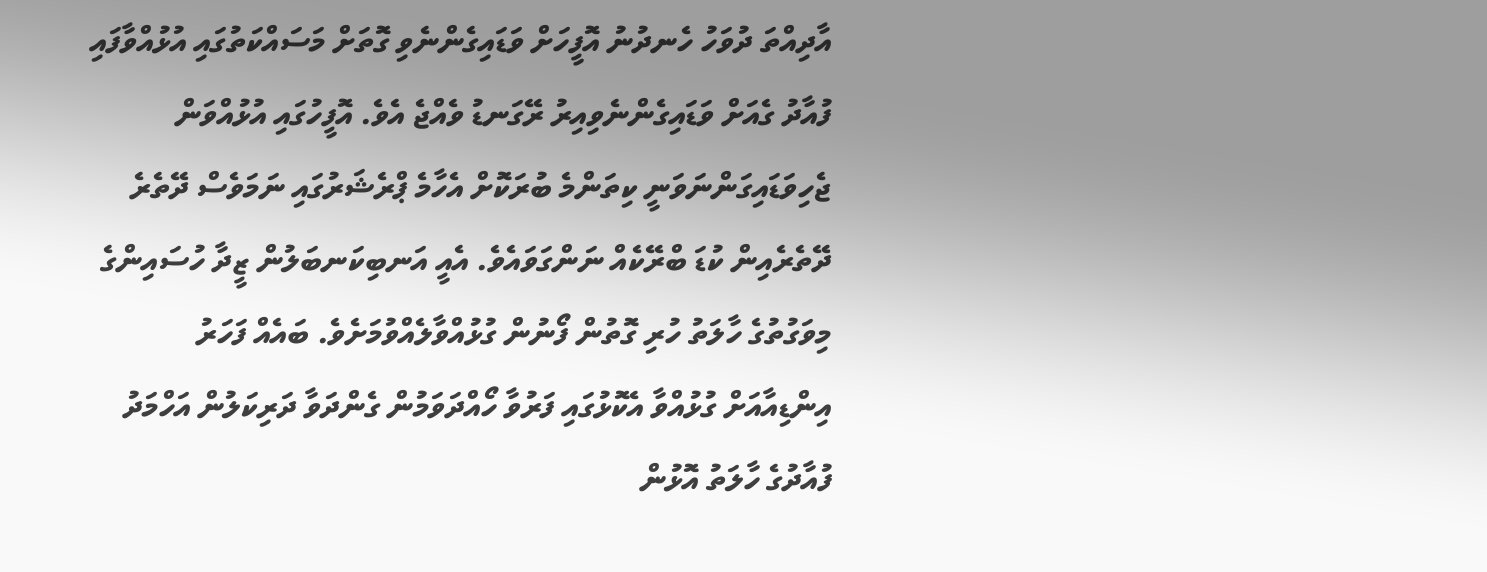އާދިއްތަ ދުވަހު ހެނދުނު އޮފީހަށް ވަޑައިގެންނެވި ގޮތަށް މަސައްކަތުގައި އުޅުއްވާފައި ފުއާދު ގެއަށް ވަޑައިގެންނެވިއިރު ރޭގަނޑު ވެއްޖެ އެވެ. އޮފީހުގައި އުޅުއްވަން ޖެހިވަޑައިގަންނަވަނީ ކިތަންމެ ބުރަކޮށް އެހާމެ ޕްރެޝަރުގައި ނަމަވެސް ދޭތެރެ ދޭތެރެއިން ކުޑަ ބްރޭކެއް ނަންގަވައެވެ. އެއީ އަނބިކަނބަލުން ޒީދާ ހުސައިންގެ މިވަގުތުގެ ހާލަތު ހުރި ގޮތުން ފޯނުން ގުޅުއްވާލެއްވުމަށެވެ. ބައެއް ފަހަރު އިންޑިއާއަށް ގުޅުއްވާ އެކޮޅުގައި ފަރުވާ ހޯއްދަވަމުން ގެންދަވާ ދަރިކަލުން އަހްމަދު ފުއާދުގެ ހާލަތު އޮޅުން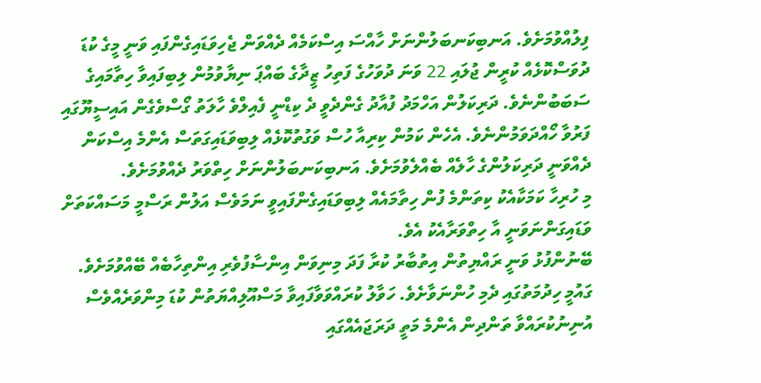ފިލުއްވުމަށެވެ. އަނބިކަނބަލުންނަށް ހާއްސަ އިސްކަމެއް ދެއްވަން ޖެހިވަޑައިގެންފައި ވަނީ މީގެ ކުޑަ ދުވަސްކޮޅެއް ކުރީން ޖުލައި 22 ވަނަ ދުވަހުގެ ފަތިހު ޒީދާގެ ބައްޕަ ނިޔާވުމުން ލިބިފައިވާ ހިތާމައިގެ ސަބަބުންނެވެ. ދަރިކަލުން އަހްމަދު ފުއާދު ގެންދެވީ ދެ ކިޑްނީ ފެއިލްވެ ހާލަތު ގޯސްވެގެން އައިސީޔޫގައި ފަރުވާ ހޯއްދަވަމުންނެވެ. އެހެން ކަމުން ކިރިއާ ހުސް ވަގުތުކޮޅެއް ލިބިވަޑައިގަތަސް އެންމެ އިސްކަން ދެއްވަނީ ދަރިކަލުންގެ ހާލެއް ބެއްލެވުމަށެވެ. އަނބިކަނބަލުންނަށް ހިތްވަރު ދެއްވުމަށެވެ.
މި ހުރިހާ ކަމަކާއެކު ކިތަންމެ ފުން ހިތާމައެއް ލިބިވަޑައިގެންފައިވީ ނަމަވެސް އަލުން ރަސްމީ މަސައްކަތަށް ވަޑައިގަންނަވަނީ އާ ހިތްވަރާއެކު އެވެ.
ބޭނުންފުޅު ވަނީ ރައްޔިތުން އިތުބާރު ކުރާ ފަދަ މިނިވަން އިންސާފުވެރި އިންތިހާބެއް ބޭއްވުމަށެވެ. ގައުމީ ހިދުމަތުގައި ދެމި ހުންނަވާށެވެ. ހަވާލު ކުރައްވަވާފައިވާ މަސްއޫލިއްޔަތުން ކުޑަ މިންވަރެއްވެސް އުނިނުކުރައްވާ ތަންދިން އެންމެ މަތީ ދަރަޖައެއްގައި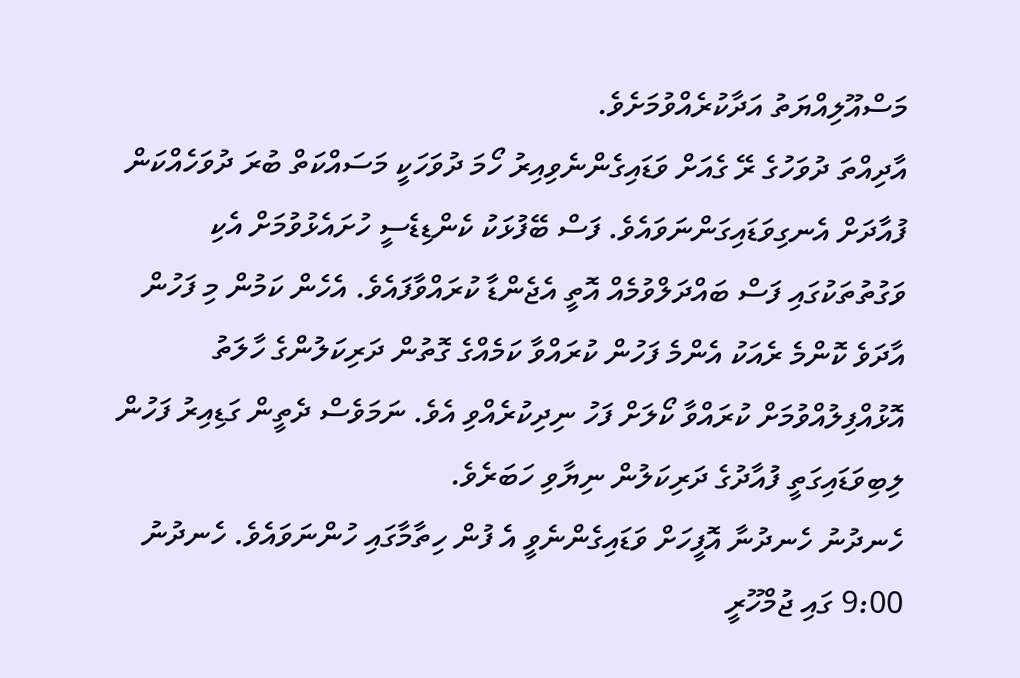މަސްއޫލިއްޔަތު އަދާކުރެއްވުމަށެވެ.
އާދިއްތަ ދުވަހުގެ ރޭ ގެއަށް ވަޑައިގެންނެވިއިރު ހޯމަ ދުވަހަކީ މަސައްކަތް ބުރަ ދުވަހެއްކަން ފުއާދަށް އެނގިވަޑައިގަންނަވައެވެ. ފަސް ބޭފުޅަކު ކެންޑިޑެސީ ހުށައެޅުވުމަށް އެކި ވަގުތުތަކުގައި ފަސް ބައްދަލްވުމެއް އޮތީ އެޖެންޑާ ކުރައްވާފައެވެ. އެހެން ކަމުން މި ފަހުން އާދަވެ ކޮންމެ ރެއަކު އެންމެ ފަހުން ކުރައްވާ ކަމެއްގެ ގޮތުން ދަރިކަލުންގެ ހާލަތު އޮޅުއްފިލުއްވުމަށް ކުރައްވާ ކޯލަށް ފަހު ނިދިކުރެއްވި އެވެ. ނަމަވެސް ދެތީން ގަޑިއިރު ފަހުން ލިބިވަޑައިގަތީ ފުއާދުގެ ދަރިކަލުން ނިޔާވި ހަބަރެވެ.
ހެނދުނު ހެނދުނާ އޮފީހަށް ވަޑައިގެންނެވީ އެ ފުން ހިތާމާގައި ހުންނަވައެވެ. ހެނދުނު 9:00 ގައި ޖުމްހޫރީ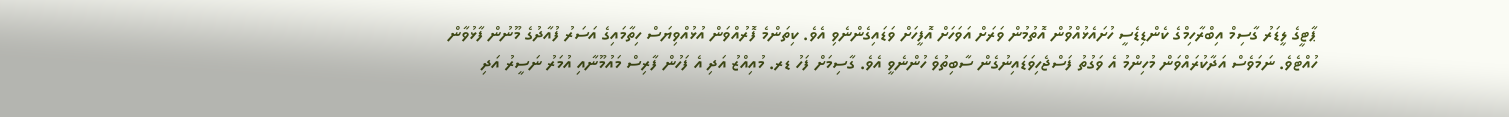ޕާޓީގެ ލީޑަރު ގާސިމް އިބްރާހިމްގެ ކެންޑިޑެސީ ހުށައެޅުއްވުން އޮތުމުން ވަރަށް އަވަހަށް އޮފީހަށް ވަޑައިގެންނެވި އެވެ. ކިތަންމެ ފޮރުއްވަން އުޅުއްވިޔަސް ހިތާމައިގެ އަސަރު ފުއާދުގެ މޫނުން ފާޅުވާން ހުއްޓެވެ. ނަމަވެސް އަދާކުރައްވަން މުހިންމު އެ ވަގުތު ފަސްޖެހިވަޑައިނުގެން ސާބިތުވެ ހުންނެވީ އެވެ. ގާސިމަށް ފަހު ޑރ. މުއިއްޒު އަދި އެ ފަހުން ފާރިސް މައުމޫނާއި އުމަރު ނަސީރު އަދި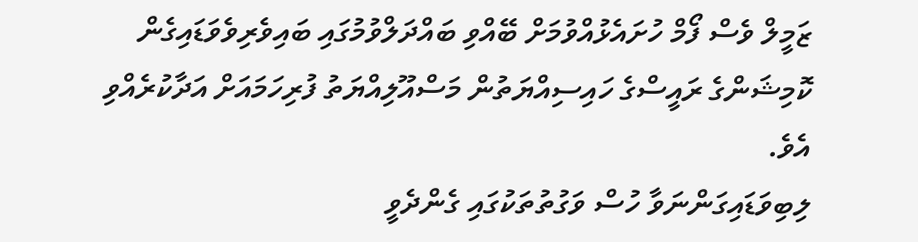ޒަމީލް ވެސް ފޯމް ހުށައެޅުއްވުމަށް ބޭއްވި ބައްދަލްވުމުގައި ބައިވެރިވެވަޑައިގެން ކޮމިޝަންގެ ރައީސްގެ ހައިސިއްޔަތުން މަސްއޫލިއްޔަތު ފުރިހަމައަށް އަދާކުރެއްވި އެވެ.
ލިބިވަޑައިގަންނަވާ ހުސް ވަގުތުތަކުގައި ގެންދެވީ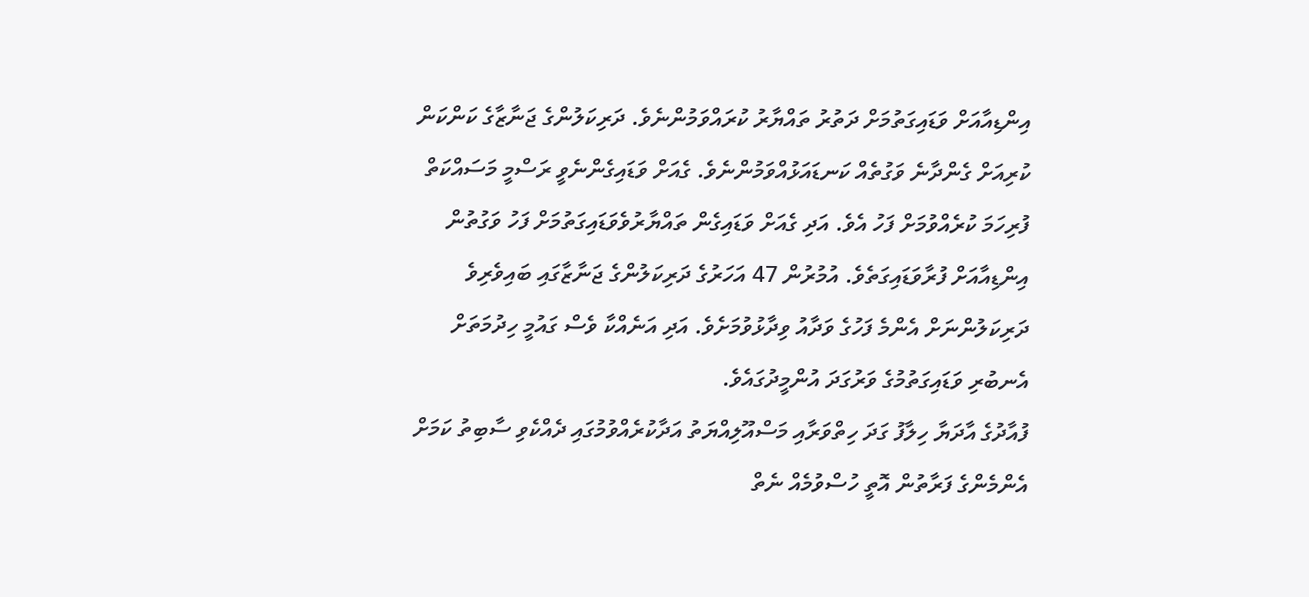އިންޑިއާއަށް ވަޑައިގަތުމަށް ދަތުރު ތައްޔާރު ކުރައްވަމުންނެވެ. ދަރިކަލުންގެ ޖަނާޒާގެ ކަންކަން ކުރިއަށް ގެންދާނެ ވަގުތެއް ކަނޑައަޅުއްވަމުންނެވެ. ގެއަށް ވަޑައިގެންނެވީ ރަސްމީ މަސައްކަތް ފުރިހަމަ ކުރެއްވުމަށް ފަހު އެވެ. އަދި ގެއަށް ވަޑައިގެން ތައްޔާރުވެވަޑައިގަތުމަށް ފަހު ވަގުތުން އިންޑިއާއަށް ފުރާވަޑައިގަތެވެ. އުމުރުން 47 އަހަރުގެ ދަރިކަލުންގެ ޖަނާޒާގައި ބައިވެރިވެ ދަރިކަލުންނަށް އެންމެ ފަހުގެ ވަދާއު ވިދާޅުވުމަށެވެ. އަދި އަނެއްކާ ވެސް ގައުމީ ހިދުމަތަށް އެނބުރި ވަޑައިގަތުމުގެ ވަރުގަދަ އުންމީދުގައެވެ.
ފުއާދުގެ އާދަޔާ ހިލާފު ގަދަ ހިތްވަރާއި މަސްއޫލިއްޔަތު އަދާކުރެއްވުމުގައި ދެއްކެވި ސާބިތު ކަމަށް އެންމެންގެ ފަރާތުން އޮތީ ހުސްވުމެއް ނެތް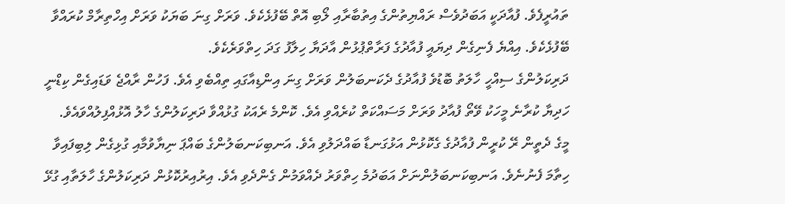ތައުރީފެވެ. ފުއާދަކީ އަބަދުވެސް ރައްޔިތުންގެ އިތުބާރާއި ލޯބި އޮތް ބޭފުޅެކެވެ. ވަރަށް ގިނަ ބަޔަކު ވަރަށް އިހްތިރާމް ކުރައްވާ ބޭފުޅެކެވެ. އިއްޔެ ފެނިގެން ދިޔައީ ފުއާދުގެ ފަރާތްޕުޅުން އާދަޔާ ހިލާފު ގަދަ ހިތްވަރެކެވެ.
ދަރިކަލުންގެ ސިއްހީ ހާލަތު ބޮޑުވެ ފުއާދުގެ ދެކަނބަލުން ވަރަށް ގިނަ އިންޑިއާގައި ތިއްބެވި އެވެ. ފަހުން ރާއްޖެ ވަޑައިގެން ކިޑްނީ ހަދިޔާ ކުރާނެ މީހަކު ވޭތޯ ފުއާދު ވަރަށް މަސައްކަތް ކުރެއްވި އެވެ. ކޮންމެ ރެއަކު ގުޅުއްވާ ދަރިކަލުންގެ ހާލު އޮޅުއްފިލުއްވައެވެ. މީގެ ދެތީން ރޭ ކުރީން ފުއާދުގެ ގެކޮޅުން އަޅުގަނޑާ ބައްދަލުވި އެވެ. އަނބިކަނބަލުންގެ ބައްޕަ ނިޔާވުމާއި ގުޅިގެން ލިބިފައިވާ ހިތާމަ ފެނުނެވެ. އަނބިކަނބަލުންނަށް އަބަދުމެ ހިތްވަރު ދެއްވަމުން ގެންދެވި އެވެ. އިރުއިރުކޮޅުން ދަރިކަލުންގެ ހާލަތާއި ގުޅޭ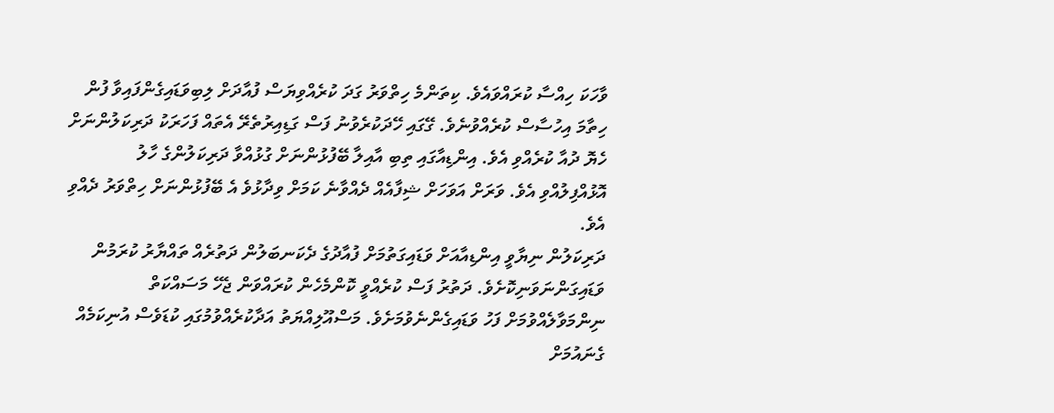ވާހަކަ ހިއްސާ ކުރައްވައެވެ. ކިތަންމެ ހިތްވަރު ގަދަ ކުރެއްވިޔަސް ފުއާދަށް ލިބިވަޑައިގެންފައިވާ ފުން ހިތާމަ އިހުސާސް ކުރެއްވުނެވެ. ގޭގައި ހޭދަކުރެވުނު ފަސް ގަޑިއިރުތެރޭ އެތައް ފަހަރަކު ދަރިކަލުންނަށް ހެޔޮ ދުއާ ކުރެއްވި އެވެ. އިންޑިއާގައި ތިބި އާއިލާ ބޭފުޅުންނަށް ގުޅުއްވާ ދަރިކަލުންގެ ހާލު އޮޅުއްފިލުއްވި އެވެ. ވަރަށް އަވަހަށް ޝިފާއެއް ދެއްވާނެ ކަމަށް ވިދާޅުވެ އެ ބޭފުޅުންނަށް ހިތްވަރު ދެއްވި އެވެ.
ދަރިކަލުން ނިޔާވީ އިންޑިއާއަށް ވަޑައިގަތުމަށް ފުއާދުގެ ދެކަނބަލުން ދަތުރެއް ތައްޔާރު ކުރަމުން ވަޑައިގަންނަވަނިކޮށެވެ. ދަތުރު ފަސް ކުރެއްވީ ކޮންމެހެން ކުރައްވަން ޖެހޭ މަސައްކަތް ނިންމަވާލެއްވުމަށް ފަހު ވަޑައިގެންނެވުމަށެވެ. މަސްއޫލިއްޔަތު އަދާކުރެއްވުމުގައި ކުޑަވެސް އުނިކަމެއް ގެނައުމަށް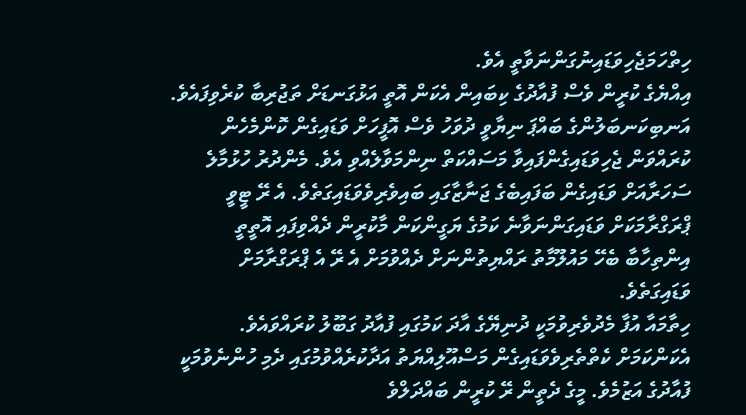ހިތްހަމަޖެހިވަޑައިނުގަންނަވާތީ އެވެ.
އިއްޔެގެ ކުރީން ވެސް ފުއާދުގެ ކިބައިން އެކަން އޮތީ އަޅުގަނޑަށް ތަޖުރިބާ ކުރެވިފައެވެ. އަނބިކަނބަލުންގެ ބައްޕަ ނިޔާވީ ދުވަހު ވެސް އޮފީހަށް ވަޑައިގެން ކޮންމެހެން ކުރައްވަން ޖެހިވަޑައިގެންފައިވާ މަސައްކަތް ނިންމަވާލެއްވި އެވެ. މެންދުރު ހުޅުމާލެ ސަހަރާއަށް ވަޑައިގެން ބަފައިބެގެ ޖަނާޒާގައި ބައިވެރިވެވަޑައިގަތެވެ. އެ ރޭ ޓީވީ ޕްރަގްރާމަކަށް ވަޑައިގަންނަވާނެ ކަމުގެ ޔަގީންކަން މާކުރީން ދެއްވިފައި އޮތީތީ އިންތިހާބާ ބެހޭ މައުލޫމާތު ރައްޔިތުންނަށް ދެއްވުމަށް އެ ރޭ އެ ޕްރަގްރާމަށް ވަޑައިގަތެވެ.
ހިތާމައާ އުފާ މެދުވެރިވުމަކީ ދުނިޔޭގެ އާދަ ކަމުގައި ފުއާދު ގަބޫލު ކުރައްވައެވެ. އެކަންކަމަށް ކެތްތެރިވެވަޑައިގެން މަސްއޫލިއްޔަތު އަދާކުރެއްވުމުގައި ދެމި ހުންނެވުމަކީ ފުއާދުގެ އަޒުމެވެ. މީގެ ދެތީން ރޭ ކުރީން ބައްދަލްވެ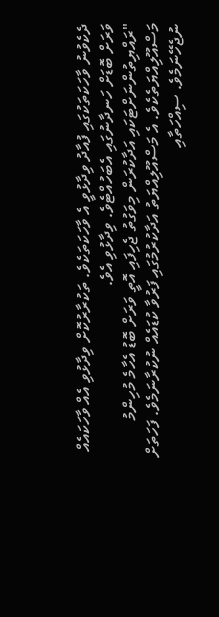ދެކެވުނު ވާހަކަތަކުގައި ފުއާދު ވިދާޅުވީ އެ ވާހަކަތަކެވެ. ތަކުރާރުކޮށް ވިދާޅުވި އެއް ވާހަކައެއް ވަރަށް ބޮޑަށް ހަނދާނުގައި އެބަހުއްޓެވެ. ވިދާޅުވި އެވެ.
"ރައްޔިތުންނަށްޓަކައި އަދާކުރަން މިވަގުތު ޖެހިފައި އޮތީ ވަރަށް ބޮޑު އެހާމެ މުހިންމު މަސްއޫލިއްޔަތެކެވެ. އެ މަސްއޫލިއްޔަތު އަދާކުރުމުގައި ފަރުވާ ކުޑައެއް ނުކުރާނަމެވެ. ފަހަތަށް ނުޖެހޭނަމެވެ. ސިއްހަތާއި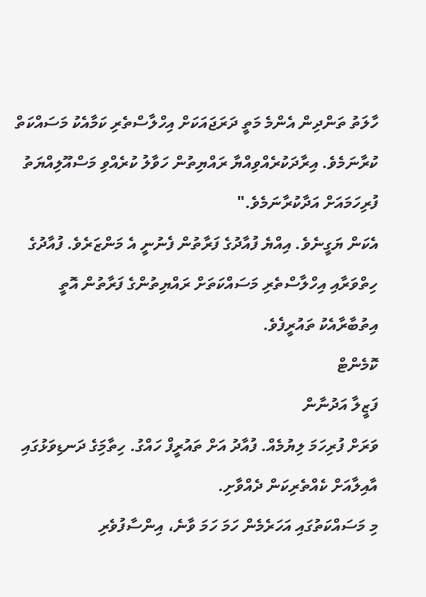ހާލަތު ތަންދިން އެންމެ މަތީ ދަރަޖައަކަށް އިހްލާސްތެރި ކަމާއެކު މަސައްކަތް ކުރާނަމެވެ. އިރާދަކުރެއްވިއްޔާ ރައްޔިތުން ހަވާލު ކުރެއްވި މަސްއޫލިއްޔަތު ފުރިހަމައަށް އަދާކުރާނަމެވެ."
އެކަން ޔަގީނެވެ. އިއްޔެ ފުއާދުގެ ފަރާތުން ފެނުނީ އެ މަންޒަރެވެ. ފުއާދުގެ ހިތްވަރާއި އިހްލާސްތެރި މަސައްކަތަށް ރައްޔިތުންގެ ފަރާތުން އޮތީ އިތުބާރާއެކު ތައުރީފެވެ.
ކޮމެންޓް
ފަޒީލާ އަދުނާން
ވަރަށް ފުރިހަމަ ލިޔުމެއް. ފުއާދު އަށް ތައުރީފް ހައްގު. ހިތާމަިގެ ދަނޑިވަޅުގައި އާއިލާއަށް ކެއްތެރިކަން ދެއްވާށި.
މި މަސައްކަތުގައި އަހަރެމެން ހަމަ ހަމަ ވާނެ، އިންސާފުވެރި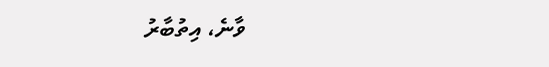ވާނެ، އިތުބާރު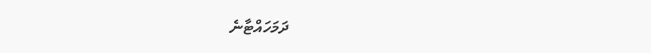ދަމަހައްޓާނެ